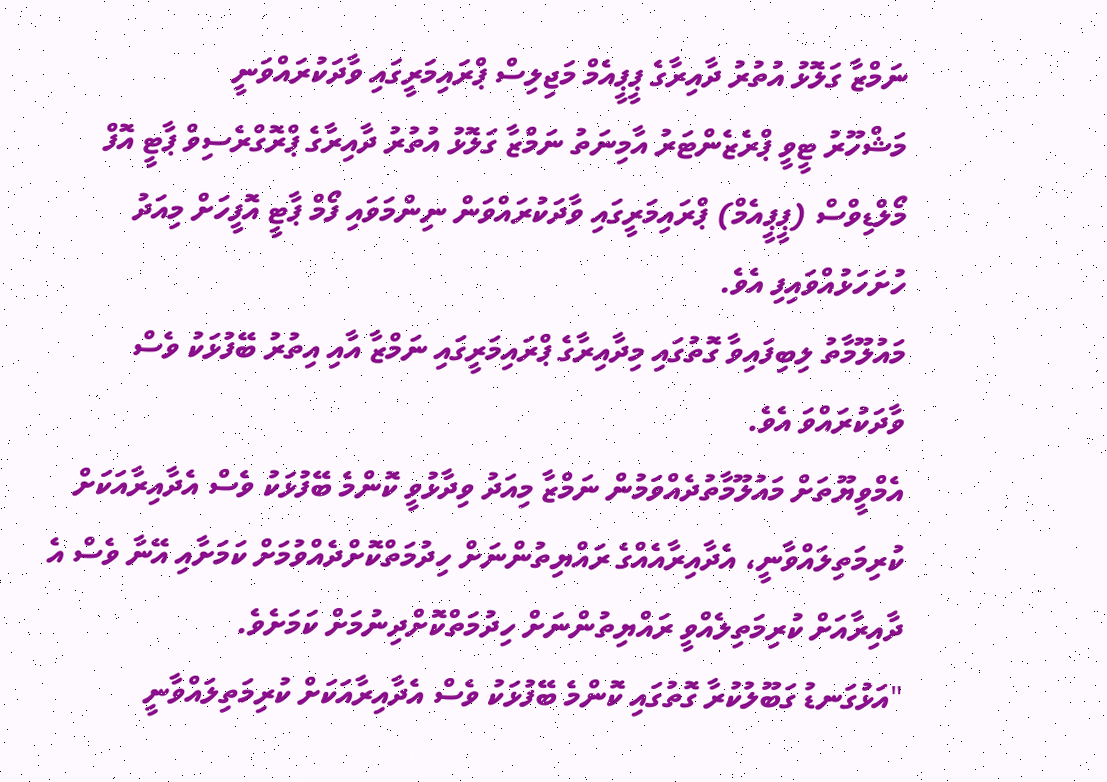ނަމްޒާ ގަލޮޅު އުތުރު ދާއިރާގެ ޕީޕީއެމް މަޖިލިސް ޕްރައިމަރީގައި ވާދަކުރައްވަނީ
މަޝްހޫރު ޓީވީ ޕްރެޒެންޓަރު އާމިނަތު ނަމްޒާ ގަލޮޅު އުތުރު ދާއިރާގެ ޕްރޮގްރެސިވް ޕާޓީ އޮފް މޯލްޑިވްސް (ޕީޕީއެމް) ޕްރައިމަރީގައި ވާދަކުރައްވަން ނިންމަވައި ފޯމް ޕާޓީ އޮފީހަށް މިއަދު ހުށަހަޅުއްވައިފި އެވެ.
މައުލޫމާތު ލިބިފައިވާ ގޮތުގައި މިދާއިރާގެ ޕްރައިމަރީގައި ނަމްޒާ އާއި އިތުރު ބޭފުޅަކު ވެސް ވާދަކުރައްވަ އެވެ.
އެމްވީޔޫތަށް މައުލޫމާތުދެއްވަމުން ނަމްޒާ މިއަދު ވިދާޅުވީ ކޮންމެ ބޭފުޅަކު ވެސް އެދާއިރާއަކަށް ކުރިމަތިލައްވާނީ، އެދާއިރާއެއްގެ ރައްޔިތުންނަށް ހިދުމަތްކޮށްދެއްވުމަށް ކަމަށާއި އޭނާ ވެސް އެ ދާއިރާއަށް ކުރިމަތިލެއްވީ ރައްޔިތުންނަށް ހިދުމަތްކޮށްދިނުމަށް ކަމަށެވެ.
"އަޅުގަނޑު ގަބޫލުކުރާ ގޮތުގައި ކޮންމެ ބޭފުޅަކު ވެސް އެދާއިރާއަކަށް ކުރިމަތިލައްވާނީ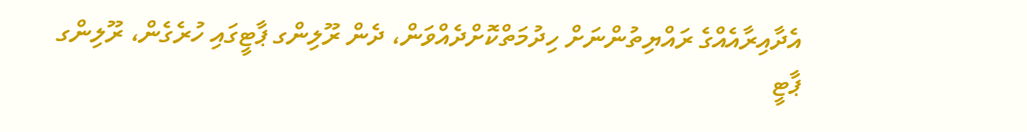އެދާއިރާއެއްގެ ރައްޔިތުންނަށް ހިދުމަތްކޮށްދެއްވަން، ދެން ރޫލިންގ ޕާޓީގައި ހުރެގެން، ރޫލިންގ ޕާޓީ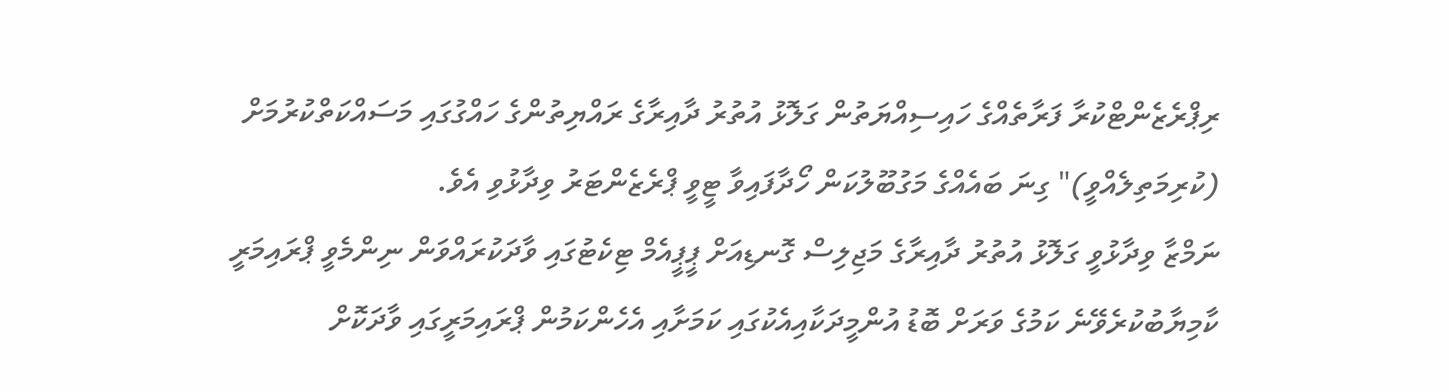ރިޕްރެޒެންޓްކުރާ ފަރާތެއްގެ ހައިސިއްޔަތުން ގަލޮޅު އުތުރު ދާއިރާގެ ރައްޔިތުންގެ ހައްގުގައި މަސައްކަތްކުރުމަށް (ކުރިމަތިލެއްވީ)" ގިނަ ބައެއްގެ މަގުބޫލުކަން ހޯދާފައިވާ ޓީވީ ޕްރެޒެންޓަރު ވިދާޅުވި އެވެ.
ނަމްޒާ ވިދާޅުވީ ގަލޮޅު އުތުރު ދާއިރާގެ މަޖިލިސް ގޮނޑިއަށް ޕީޕީއެމް ޓިކެޓުގައި ވާދަކުރައްވަން ނިންމެވީ ޕްރައިމަރީ ކާމިޔާބުކުރެވޭނެ ކަމުގެ ވަރަށް ބޮޑު އުންމީދަކާއިއެކުގައި ކަމަށާއި އެހެންކަމުން ޕްރައިމަރީގައި ވާދަކޮށް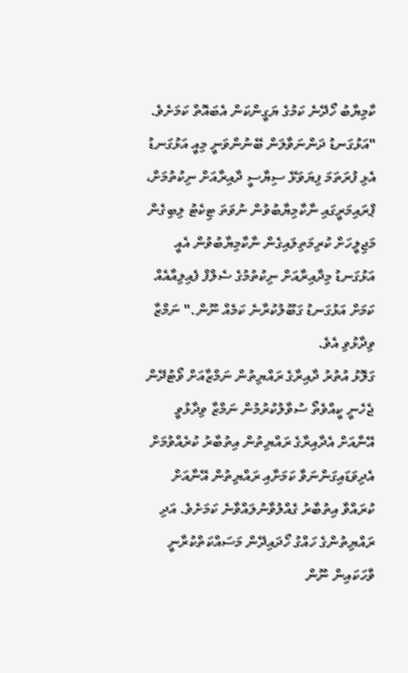ކާމިޔާބު ހޯދޭނެ ކަމުގެ ޔަގީންކަން އެބައޮތް ކަމަށެވެ.
"އަޅުގަނޑު ދަންނަވާލަން ބޭނުންވަނީ މިއީ އަޅުގަނޑު އެޅި ފުރަތަމަ ފިޔަވަޅޭ ސިޔާސީ ދާއިރާއަށް ނިކުތުމަށް، ޕްރައިމަރީގައި ނާކާމިޔާބުވުން ނުވަތަ ޓިކެޓު ލިބިގެން މަޖިލީހަށް ކުރިމަތިލައިގެން ނާކާމިޔާބުވުން އެއީ އަޅުގަނޑު މިދާއިރާއަށް ނިކުތުމުގެ ސެލްފް ފެއިލިއާއެއް ކަމަށް އަޅުގަނޑު ގަބޫލުކުރާނެ ކަމެއް ނޫން." ނަމްޒާ ވިދާޅުވި އެވެ.
ގަލޮޅު އުތުރު ދާއިރާގެ ރައްޔިތުން ނަމްޒާއަށް ވޯޓުދޭން ޖެހެނީ ކީއްވެތޯ ސުވާލުކުރުމުން ނަމްޒާ ވިދާޅުވީ އޭނާއަށް އެދާއިރާގެ ރައްޔިތުން އިތުބާރު ކުރެއްވުމަށް އެދިވަޑައިގަންނަވާ ކަމަށާއި ރައްޔިތުން އޭނާއަށް ކުރައްވާ އިތުބާރު ގެއްލުވާނުލައްވާނެ ކަމަށެވެ. އަދި ރައްޔިތުންގެ ހައްގު ހޯދައިދޭން މަސައްކަތްކުރާނީ ވާހަކައިން ނޫން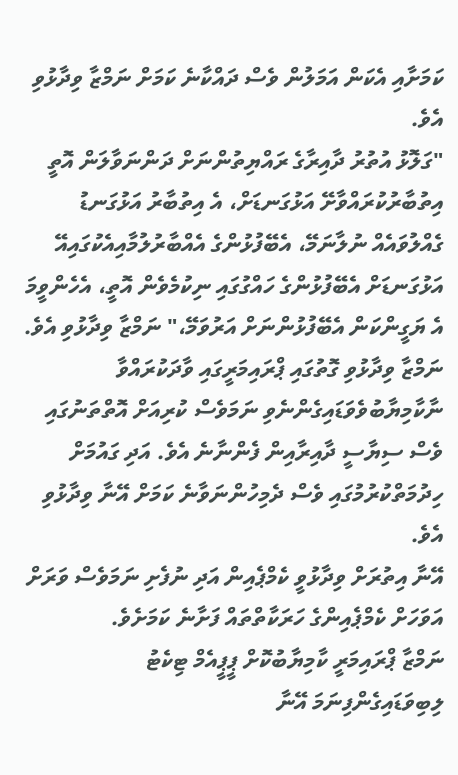ކަމަށާއި އެކަން އަމަލުން ވެސް ދައްކާނެ ކަމަށް ނަމްޒާ ވިދާޅުވި އެވެ.
"ގަލޮޅު އުތުރު ދާއިރާގެ ރައްޔިތުންނަށް ދަންނަވާލަން އޮތީ އިތުބާރުކުރައްވާށޭ އަޅުގަނޑަށް، އެ އިތުބާރު އަޅުގަނޑު ގެއްލުވައެއް ނުލާނަމޭ، އެބޭފުޅުންގެ އެއްބާރުލުމާއިއެކުގައިއޭ އަޅުގަނޑަށް އެބޭފުޅުންގެ ހައްގުގައި ނިކުމެވެން އޮތީ، އެހެންވީމަ އެ ޔަގީންކަން އެބޭފުޅުންނަށް އަރުވަމޭ،" ނަމްޒާ ވިދާޅުވި އެވެ.
ނަމްޒާ ވިދާޅުވި ގޮތުގައި ޕްރައިމަރީގައި ވާދަކުރައްވާ ނާކާމިޔާބުވެވަޑައިގެންނެވި ނަމަވެސް ކުރިއަށް އޮތްތަނުގައި ވެސް ސިޔާސީ ދާއިރާއިން ފެންނާނެ އެވެ. އަދި ގައުމަށް ހިދުމަތްކުރުމުގައި ވެސް ދެމިހުންނަވާނެ ކަމަށް އޭނާ ވިދާޅުވި އެވެ.
އޭނާ އިތުރަށް ވިދާޅުވީ ކެމްޕެއިން އަދި ނުފެށި ނަމަވެސް ވަރަށް އަވަހަށް ކެމްޕެއިންގެ ހަރަކާތްތައް ފަށާނެ ކަމަށެވެ.
ނަމްޒާ ޕްރައިމަރީ ކާމިޔާބުކޮށް ޕީޕީއެމް ޓިކެޓު ލިބިވަޑައިގެންފިނަމަ އޭނާ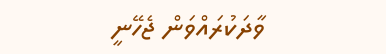ވާދަކުރައްވަން ޖެހޭނީ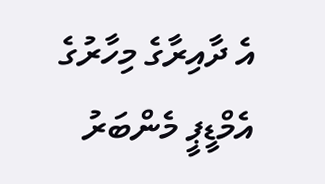އެ ދާއިރާގެ މިހާރުގެ އެމްޑީޕީ މެންބަރު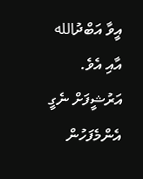އީވާ އަބްދުالله އާއި އެވެ.
އަރުޝީފަށް ނެގީ
އެންމެފަހުން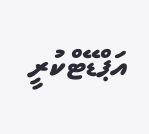އަޕްޑޭޓްކުރީ